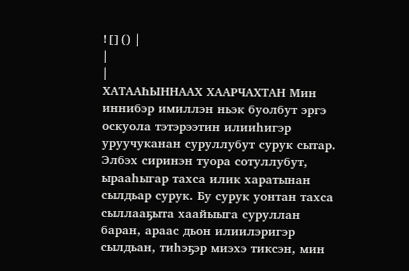![]() |
|
|
ХАТААҺЫННААХ ХААРЧАХТАН Мин иннибэр имиллэн ньэк буолбут эргэ оскуола тэтэрээтин илииһигэр уруучуканан суруллубут сурук сытар. Элбэх сиринэн туора сотуллубут, ырааһыгар тахса илик харатынан сылдьар сурук. Бу сурук уонтан тахса сыллааҕыта хаайыыга суруллан баран, араас дьон илиилэригэр сылдьан, тиһэҕэр миэхэ тиксэн, мин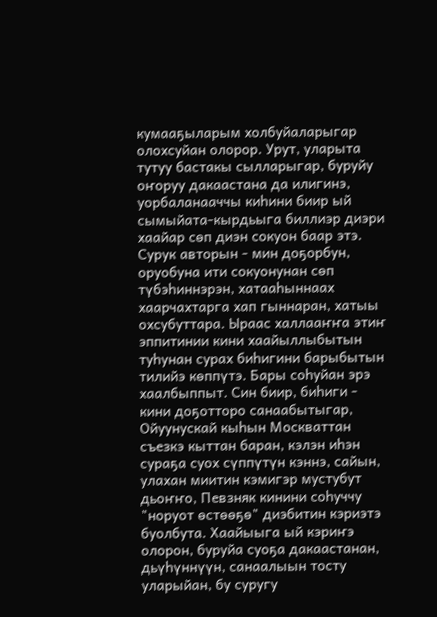кумааҕыларым холбуйаларыгар олохсуйан олорор. Урут, уларыта тутуу бастакы сылларыгар, буруйу оҥоруу дакаастана да илигинэ, уорбаланааччы киһини биир ый сымыйата-кырдьыга биллиэр диэри хаайар сөп диэн сокуон баар этэ. Сурук авторын - мин доҕорбун, оруобуна ити сокуонунан сөп түбэһиннэрэн, хатааһыннаах хаарчахтарга хап гыннаран, хатыы охсубуттара. Ыраас халлааҥҥа этиҥ эппитинии кини хаайыллыбытын туһунан сурах биһигини барыбытын тилийэ көппүтэ. Бары соһуйан эрэ хаалбыппыт. Син биир, биһиги - кини доҕотторо санаабытыгар, Ойуунускай кыһын Москваттан съезкэ кыттан баран, кэлэн иһэн сураҕа суох сүппүтүн кэннэ, сайын, улахан миитин кэмигэр мустубут дьоҥҥо, Певзняк кинини соһуччу "норуот өстөөҕө" диэбитин кэриэтэ буолбута. Хаайыыга ый кэриҥэ олорон, буруйа суоҕа дакаастанан, дьүһүннүүн, санаалыын тосту уларыйан, бу суругу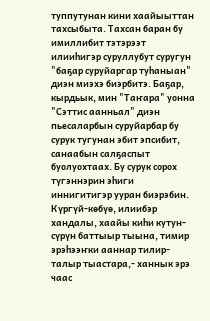туппутунан кини хаайыыттан тахсыбыта. Тахсан баран бу имиллибит тэтэрээт илииһигэр суруллубут суругун "баҕар суруйаргар туһаныан" диэн миэхэ биэрбитэ. Баҕар, кырдьык, мин "Таҥара" уонна "Сэттис аанньал" диэн пьесаларбын суруйарбар бу сурук тугунан эбит эпсибит, санаабын салҕаспыт буолуохтаах. Бу сурук сорох түгэннэрин эһиги иннигитигэр ууран биэрэбин. Күргүй-көбүө, илиибэр хандалы, хаайы киһи кутун-сүрүн баттыыр тыына, тимир эрэһээҥки ааннар тилир-талыр тыастара,- ханнык эрэ чаас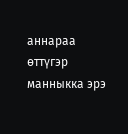аннараа өттүгэр манныкка эрэ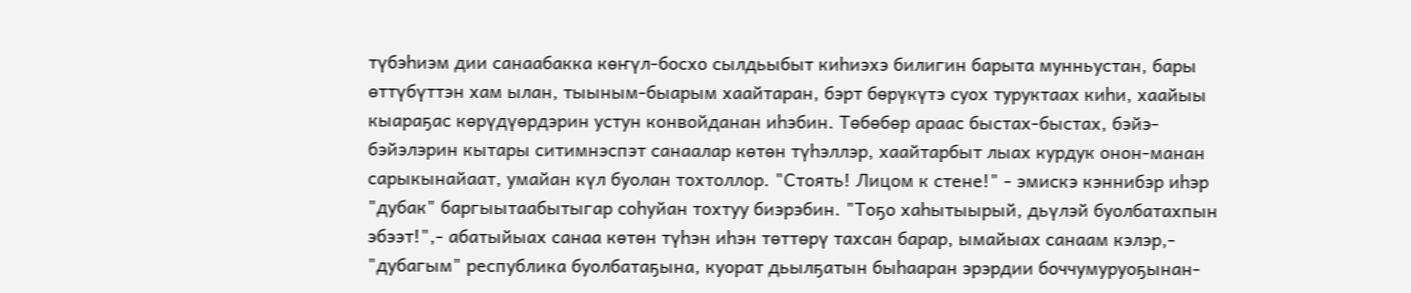түбэһиэм дии санаабакка көҥүл-босхо сылдьыбыт киһиэхэ билигин барыта мунньустан, бары өттүбүттэн хам ылан, тыыным-быарым хаайтаран, бэрт бөрүкүтэ суох туруктаах киһи, хаайыы кыараҕас көрүдүөрдэрин устун конвойданан иһэбин. Төбөбөр араас быстах-быстах, бэйэ-бэйэлэрин кытары ситимнэспэт санаалар көтөн түһэллэр, хаайтарбыт лыах курдук онон-манан сарыкынайаат, умайан күл буолан тохтоллор. "Стоять! Лицом к стене!" - эмискэ кэннибэр иһэр "дубак" баргыытаабытыгар соһуйан тохтуу биэрэбин. "Тоҕо хаһытыырый, дьүлэй буолбатахпын эбээт!",- абатыйыах санаа көтөн түһэн иһэн төттөрү тахсан барар, ымайыах санаам кэлэр,- "дубагым" республика буолбатаҕына, куорат дьылҕатын быһааран эрэрдии боччумуруоҕынан-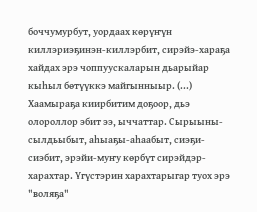боччумурбут, уордаах көрүҥүн киллэриэҕинэн-киллэрбит, сирэйэ-хараҕа хайдах эрэ чоппуускаларын дьарыйар кыһыл бөтүүккэ майгынныыр. (...) Хаамыраҕа киирбитим доҕоор, дьэ олороллор эбит ээ, ыччаттар. Сырыыны-сылдьыбыт, аһыаҕы-аһаабыт, сиэҕи-сиэбит, эрэйи-муҥу көрбүт сирэйдэр-харахтар. Үгүстэрин харахтарыгар туох эрэ "воляҕа"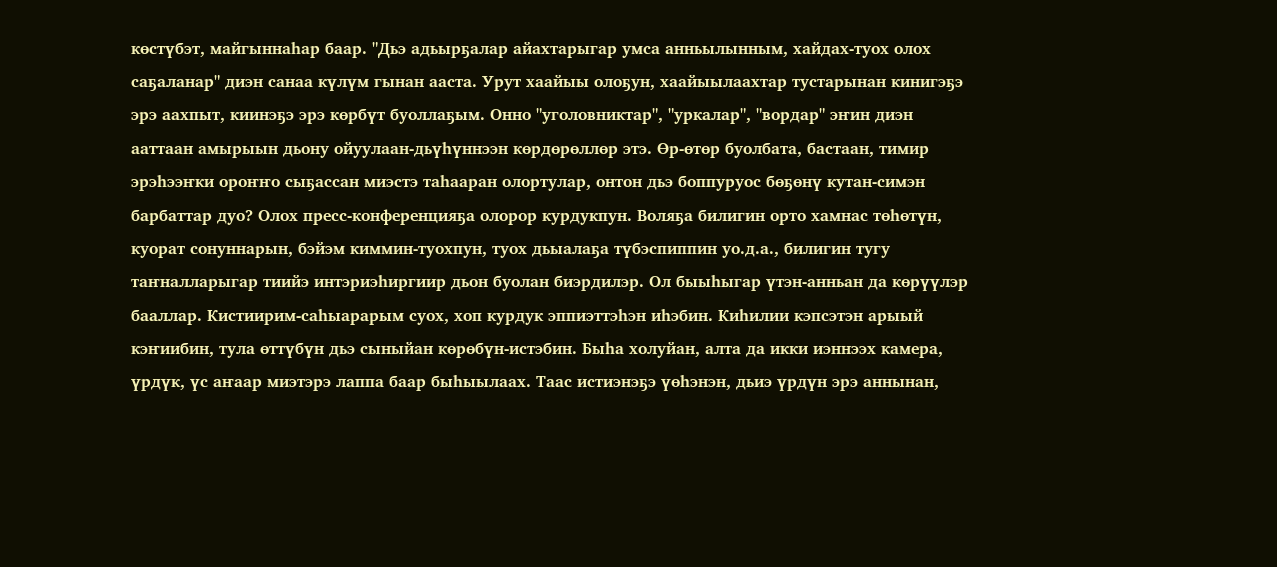көстүбэт, майгыннаһар баар. "Дьэ адьырҕалар айахтарыгар умса анньылынным, хайдах-туох олох саҕаланар" диэн санаа күлүм гынан ааста. Урут хаайыы олоҕун, хаайыылаахтар тустарынан кинигэҕэ эрэ аахпыт, киинэҕэ эрэ көрбүт буоллаҕым. Онно "уголовниктар", "уркалар", "вордар" эҥин диэн ааттаан амырыын дьону ойуулаан-дьүһүннээн көрдөрөллөр этэ. Өр-өтөр буолбата, бастаан, тимир эрэһээҥки ороҥҥо сыҕассан миэстэ таһааран олортулар, онтон дьэ боппуруос бөҕөнү кутан-симэн барбаттар дуо? Олох пресс-конференцияҕа олорор курдукпун. Воляҕа билигин орто хамнас төһөтүн, куорат сонуннарын, бэйэм киммин-туохпун, туох дьыалаҕа түбэспиппин уо.д.а., билигин тугу таҥналларыгар тиийэ интэриэһиргиир дьон буолан биэрдилэр. Ол быыһыгар үтэн-анньан да көрүүлэр бааллар. Кистиирим-саһыарарым суох, хоп курдук эппиэттэһэн иһэбин. Киһилии кэпсэтэн арыый кэҥиибин, тула өттүбүн дьэ сыныйан көрөбүн-истэбин. Быһа холуйан, алта да икки иэннээх камера, үрдүк, үс аҥаар миэтэрэ лаппа баар быһыылаах. Таас истиэнэҕэ үөһэнэн, дьиэ үрдүн эрэ аннынан,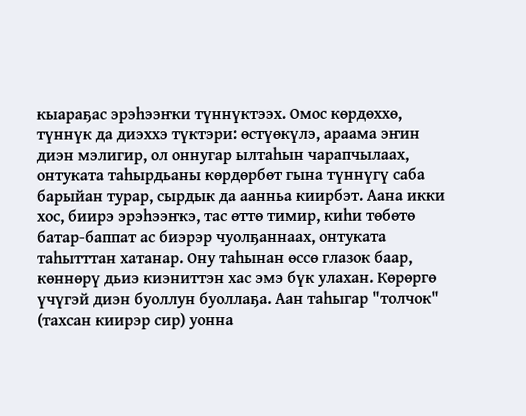кыараҕас эрэһээҥки түннүктээх. Омос көрдөххө, түннүк да диэххэ түктэри: өстүөкүлэ, араама эҥин диэн мэлигир, ол оннугар ылтаһын чарапчылаах, онтуката таһырдьаны көрдөрбөт гына түннүгү саба барыйан турар, сырдык да аанньа киирбэт. Аана икки хос, биирэ эрэһээҥкэ, тас өттө тимир, киһи төбөтө батар-баппат ас биэрэр чуолҕаннаах, онтуката таһытттан хатанар. Ону таһынан өссө глазок баар, көннөрү дьиэ киэниттэн хас эмэ бүк улахан. Көрөргө үчүгэй диэн буоллун буоллаҕа. Аан таһыгар "толчок" (тахсан киирэр сир) уонна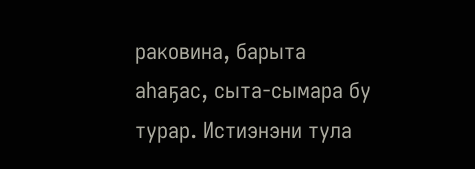раковина, барыта аһаҕас, сыта-сымара бу турар. Истиэнэни тула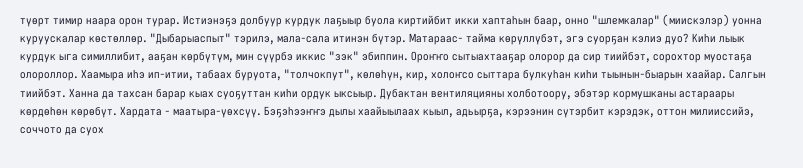түөрт тимир наара орон турар. Истиэнэҕэ долбуур курдук лаҕыыр буола киртийбит икки хаптаһын баар, онно "шлемкалар" (миискэлэр) уонна куруускалар көстөллөр. "Дыбарыаспыт" тэрилэ, мала-сала итинэн бүтэр. Матараас- тайма көрүллүбэт, эгэ суорҕан кэлиэ дуо? Киһи лыык курдук ыга симиллибит, ааҕан көрбүтүм, мин сүүрбэ иккис "зэк" эбиппин. Ороҥҥо сытыахтааҕар олорор да сир тиийбэт, сорохтор муостаҕа олороллор. Хаамыра иһэ ип-итии, табаах буруота, "толчокпут", көлөһүн, кир, холоҥсо сыттара булкуһан киһи тыынын-быарын хаайар. Салгын тиийбэт. Ханна да тахсан барар кыах суоҕуттан киһи ордук ыксыыр. Дубактан вентиляцияны холботоору, эбэтэр кормушканы астараары көрдөһөн көрөбүт. Хардата - маатыра-үөхсүү. Бэҕэһээҥҥэ дылы хаайыылаах кыыл, адьырҕа, кэрээнин сүтэрбит кэрэдэк, оттон милииссийэ, соччото да суох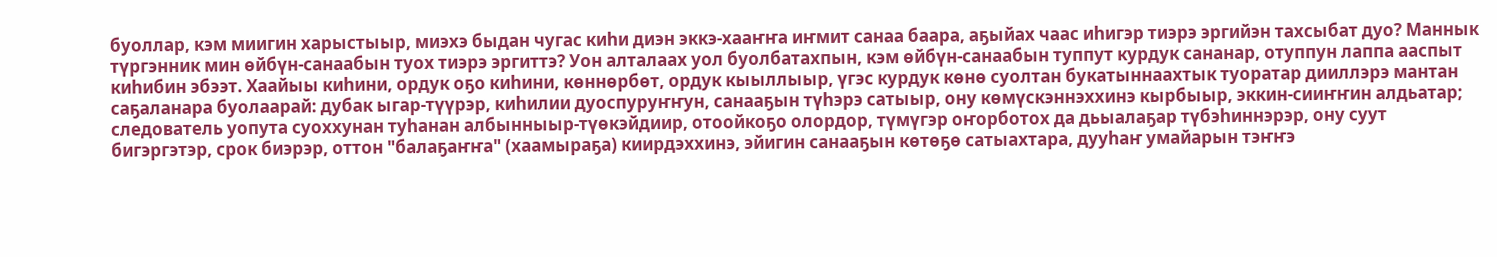буоллар, кэм миигин харыстыыр, миэхэ быдан чугас киһи диэн эккэ-хааҥҥа иҥмит санаа баара, аҕыйах чаас иһигэр тиэрэ эргийэн тахсыбат дуо? Маннык түргэнник мин өйбүн-санаабын туох тиэрэ эргиттэ? Уон алталаах уол буолбатахпын, кэм өйбүн-санаабын туппут курдук сананар, отуппун лаппа ааспыт киһибин эбээт. Хаайыы киһини, ордук оҕо киһини, көннөрбөт, ордук кыыллыыр, үгэс курдук көнө суолтан букатыннаахтык туоратар дииллэрэ мантан саҕаланара буолаарай: дубак ыгар-түүрэр, киһилии дуоспуруҥҥун, санааҕын түһэрэ сатыыр, ону көмүскэннэххинэ кырбыыр, эккин-сииҥҥин алдьатар; следователь уопута суоххунан туһанан албынныыр-түөкэйдиир, отоойкоҕо олордор, түмүгэр оҥорботох да дьыалаҕар түбэһиннэрэр, ону суут бигэргэтэр, срок биэрэр, оттон "балаҕаҥҥа" (хаамыраҕа) киирдэххинэ, эйигин санааҕын көтөҕө сатыахтара, дууһаҥ умайарын тэҥҥэ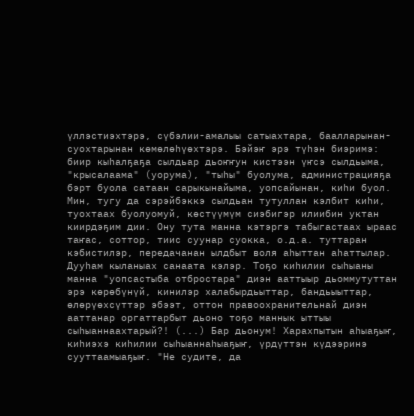үллэстиэхтэрэ, сүбэлии-амалыы сатыахтара, баалларынан-суохтарынан көмөлөһүөхтэрэ. Бэйэҥ эрэ түһэн биэримэ: биир кыһалҕаҕа сылдьар дьоҥҥун кистээн үҥсэ сылдьыма, "крысалаама" (уорума), "тыһы" буолума, администрацияҕа бэрт буола сатаан сарыкынайыма, уопсайынан, киһи буол. Мин, тугу да сэрэйбэккэ сылдьан тутуллан кэлбит киһи, туохтаах буолуомуй, көстүүмүм сиэбигэр илиибин уктан киирдэҕим дии. Ону тута манна кэтэргэ табыгастаах ыраас таҥас, соттор, тиис суунар суокка, о.д.а. туттаран кэбистилэр, передачанан ылдбыт воля аһыттан аһаттылар. Дууһам кыланыах санаата кэлэр. Тоҕо киһилии сыһыаны манна "уопсастыба отбростара" диэн ааттыыр дьоммутуттан эрэ көрөбүнүй, кинилэр халабырдьыттар, бандьыыттар, өлөрүөхсүттэр эбээт, оттон правоохранительнай диэн ааттанар оргаттарбыт дьоно тоҕо маннык ыттыы сыһыаннаахтарый?! (...) Бар дьонум! Харахпытын аһыаҕыҥ, киһиэхэ киһилии сыһыаннаһыаҕыҥ, үрдүттэн күдээринэ сууттаамыаҕыҥ. "Не судите, да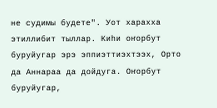не судимы будете". Уот харахха этиллибит тыллар. Киһи оҥорбут буруйугар эрэ эппиэттиэхтээх, Орто да Аннараа да дойдуга. Оҥорбут буруйугар,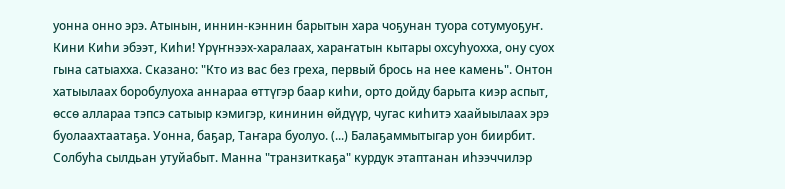уонна онно эрэ. Атынын, иннин-кэннин барытын хара чоҕунан туора сотумуоҕуҥ. Кини Киһи эбээт, Киһи! Үрүҥнээх-харалаах, хараҥатын кытары охсуһуохха, ону суох гына сатыахха. Сказано: "Кто из вас без греха, первый брось на нее камень". Онтон хатыылаах боробулуоха аннараа өттүгэр баар киһи, орто дойду барыта киэр аспыт, өссө аллараа тэпсэ сатыыр кэмигэр, кининин өйдүүр, чугас киһитэ хаайыылаах эрэ буолаахтаатаҕа. Уонна, баҕар, Таҥара буолуо. (...) Балаҕаммытыгар уон биирбит. Солбуһа сылдьан утуйабыт. Манна "транзиткаҕа" курдук этаптанан иһээччилэр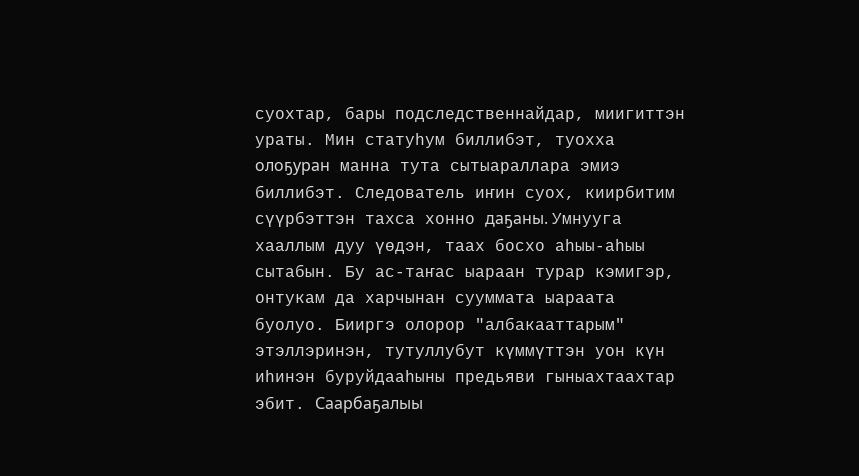суохтар, бары подследственнайдар, миигиттэн ураты. Мин статуһум биллибэт, туохха олоҕуран манна тута сытыараллара эмиэ биллибэт. Следователь иҥин суох, киирбитим сүүрбэттэн тахса хонно даҕаны. Умнууга хааллым дуу үөдэн, таах босхо аһыы-аһыы сытабын. Бу ас-таҥас ыараан турар кэмигэр, онтукам да харчынан сууммата ыараата буолуо. Бииргэ олорор "албакааттарым" этэллэринэн, тутуллубут күммүттэн уон күн иһинэн буруйдааһыны предьяви гыныахтаахтар эбит. Саарбаҕалыы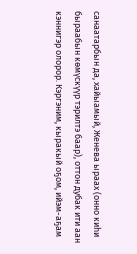санаатарбын да, хайыамый, Женева ыраах (онно киһи быраабын көмүскүүр тэрилтэ баар), оттон дубак ити аан кэннигэр олорор. Кэргэним, кыракый оҕом, ийэм-аҕам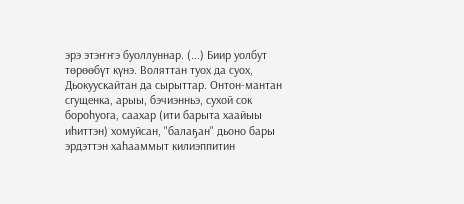эрэ этэҥҥэ буоллуннар. (...) Биир уолбут төрөөбүт күнэ. Воляттан туох да суох, Дьокуускайтан да сырыттар. Онтон-мантан сгущенка, арыы, бэчиэнньэ, сухой сок бороһуога, саахар (ити барыта хаайыы иһиттэн) хомуйсан, "балаҕан" дьоно бары эрдэттэн хаһааммыт килиэппитин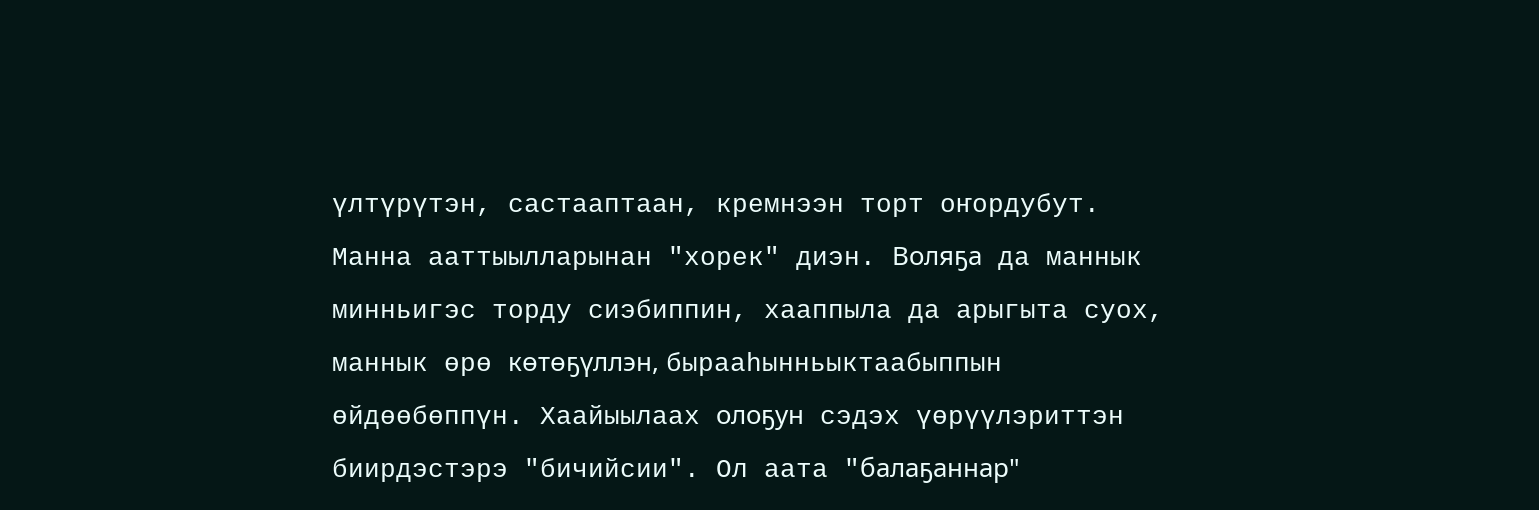үлтүрүтэн, састааптаан, кремнээн торт оҥордубут. Манна ааттыылларынан "хорек" диэн. Воляҕа да маннык минньигэс торду сиэбиппин, хааппыла да арыгыта суох, маннык өрө көтөҕүллэн, бырааһынньыктаабыппын өйдөөбөппүн. Хаайыылаах олоҕун сэдэх үөрүүлэриттэн биирдэстэрэ "бичийсии". Ол аата "балаҕаннар"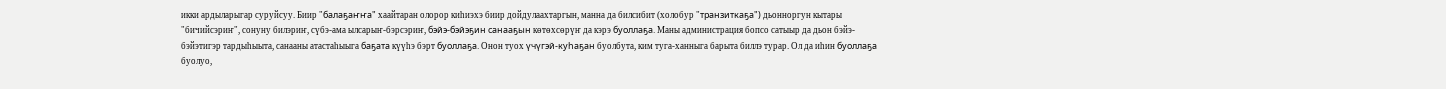икки ардыларыгар суруйсуу. Биир "балаҕаҥҥа" хаайтаран олорор киһиэхэ биир дойдулаахтаргын, манна да билсибит (холобур "транзиткаҕа") дьонноргун кытары "бичийсэриҥ", сонуну билэриҥ, сүбэ-ама ылсарыҥ-бэрсэриҥ, бэйэ-бэйэҕин санааҕын көтөхсөрүҥ да кэрэ буоллаҕа. Маны администрация бопсо сатыыр да дьон бэйэ-бэйэтигэр тардыһыыта, санааны атастаһыыга баҕата күүһэ бэрт буоллаҕа. Онон туох үчүгэй-куһаҕан буолбута, ким туга-ханныга барыта биллэ турар. Ол да иһин буоллаҕа буолуо,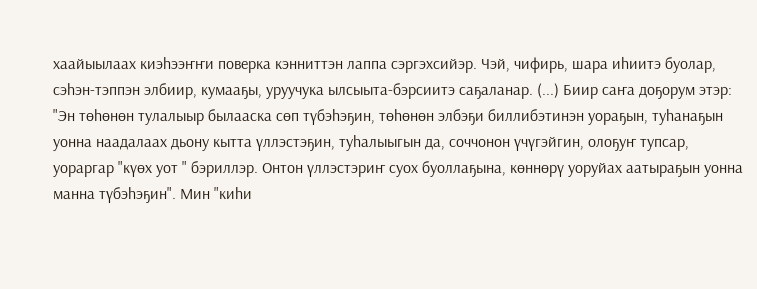хаайыылаах киэһээҥҥи поверка кэнниттэн лаппа сэргэхсийэр. Чэй, чифирь, шара иһиитэ буолар, сэһэн-тэппэн элбиир, кумааҕы, уруучука ылсыыта-бэрсиитэ саҕаланар. (...) Биир саҥа доҕорум этэр: "Эн төһөнөн тулалыыр былааска сөп түбэһэҕин, төһөнөн элбэҕи биллибэтинэн уораҕын, туһанаҕын уонна наадалаах дьону кытта үллэстэҕин, туһалыыгын да, соччонон үчүгэйгин, олоҕуҥ тупсар, уораргар "күөх уот " бэриллэр. Онтон үллэстэриҥ суох буоллаҕына, көннөрү уоруйах аатыраҕын уонна манна түбэһэҕин". Мин "киһи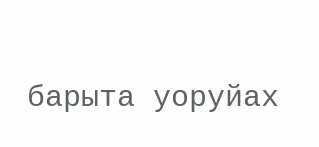барыта уоруйах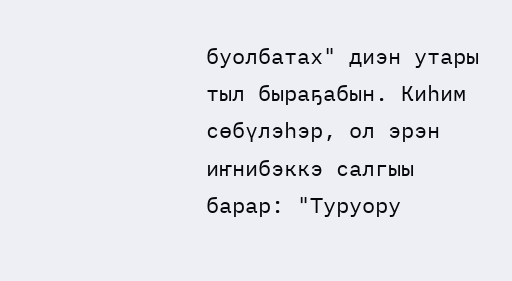буолбатах" диэн утары тыл быраҕабын. Киһим сөбүлэһэр, ол эрэн иҥнибэккэ салгыы барар: "Туруору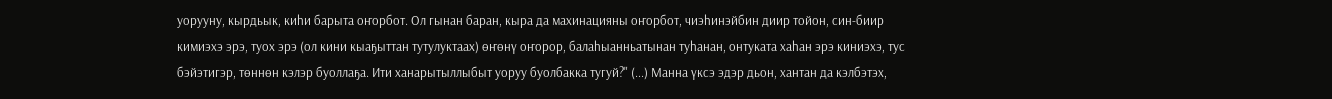уорууну, кырдьык, киһи барыта оҥорбот. Ол гынан баран, кыра да махинацияны оҥорбот, чиэһинэйбин диир тойон, син-биир кимиэхэ эрэ, туох эрэ (ол кини кыаҕыттан тутулуктаах) өҥөнү оҥорор, балаһыанньатынан туһанан, онтуката хаһан эрэ киниэхэ, тус бэйэтигэр, төннөн кэлэр буоллаҕа. Ити ханарытыллыбыт уоруу буолбакка тугуй?" (...) Манна үксэ эдэр дьон, хантан да кэлбэтэх,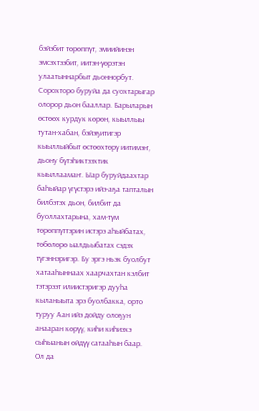бэйэбит төрөппүт, эмиийинэн эмсэхтээбит, иитэн-үөрэтэн улаатыннарбыт дьоннорбут. Сорохторо буруйа да суохтарыгар олорор дьон бааллар. Барыларын өстөөх курдук көрөн, кыыллыы тутан-хабан, бэйэҕитигэр кыыллыйбыт өстөөхтөрү иитимэҥ, дьону бүтэһиктээхтик кыыллаамаҥ. Ыар буруйдаахтар баһыйар үгүстэрэ ийэ-аҕа тапталын билбэтэх дьон, билбит да буоллахтарына, хам-түм төрөппүттэрин истэрэ аһыйбатах, төбөлөрө ыалдьыбатах сэдэх түгэннэригэр. Бу эргэ ньэк буолбут хатааһыннаах хаарчахтан кэлбит тэтэрээт илиистэригэр дууһа кыланыыта эрэ буолбакка, орто туруу Аан ийэ дойду олоҕун анааран көрүү, киһи киһиэхэ сыһыанын өйдүү сатааһын баар. Ол да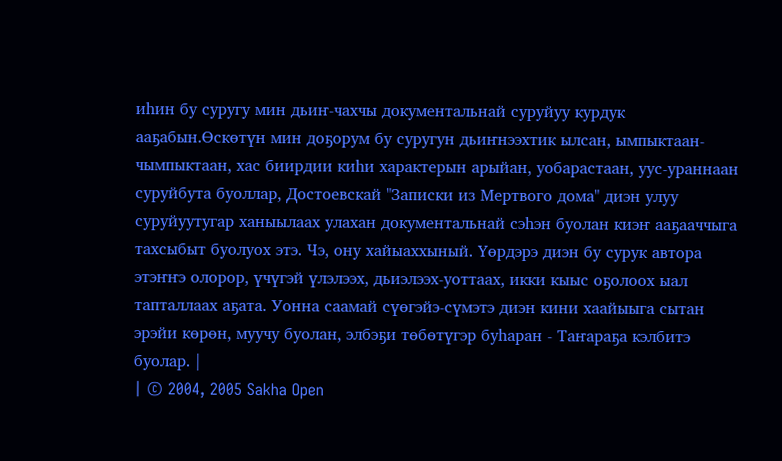иһин бу суругу мин дьиҥ-чахчы документальнай суруйуу курдук ааҕабын.Өскөтүн мин доҕорум бу суругун дьиҥнээхтик ылсан, ымпыктаан-чымпыктаан, хас биирдии киһи характерын арыйан, уобарастаан, уус-ураннаан суруйбута буоллар, Достоевскай "Записки из Мертвого дома" диэн улуу суруйуутугар ханыылаах улахан документальнай сэһэн буолан киэҥ ааҕааччыга тахсыбыт буолуох этэ. Чэ, ону хайыаххыный. Үөрдэрэ диэн бу сурук автора этэҥҥэ олорор, үчүгэй үлэлээх, дьиэлээх-уоттаах, икки кыыс оҕолоох ыал тапталлаах аҕата. Уонна саамай сүөгэйэ-сүмэтэ диэн кини хаайыыга сытан эрэйи көрөн, муучу буолан, элбэҕи төбөтүгэр буһаран - Таҥараҕа кэлбитэ буолар. |
| © 2004, 2005 Sakha Open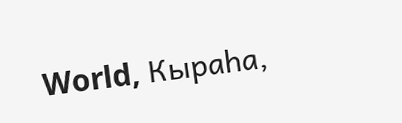World, Кыраһа,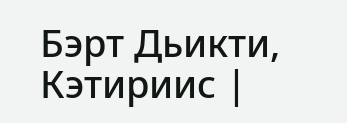Бэрт Дьикти, Кэтириис |